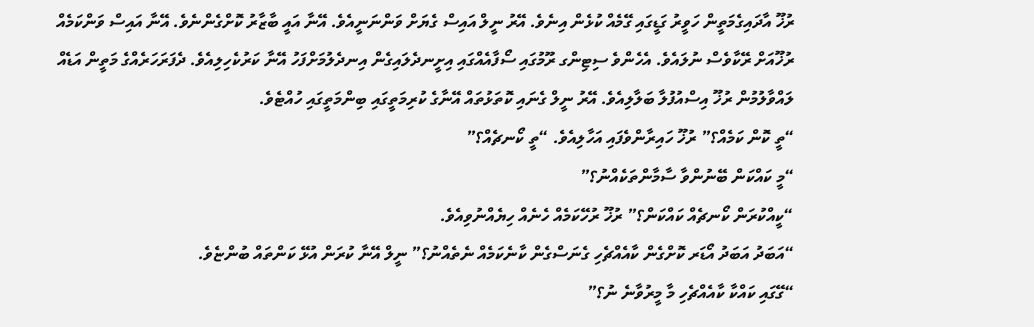ރުޚޫ އާދައިގެމަތީން ހަވީރު ގަޑީގައި ގޭމެއް ކުޅެން އިނެވެ. އޭރު ނީލް އައިސް ގެޔަށް ވަންނަނީއެވެ. އޭނާ އައީ ބާޒާރު ކޮށްގެންނެވެ. އޭނާ އައިސް ވަންކަމެއް ރުޚޫއަށް ރޭކާވެސް ނުލައެވެ. އެހެންވެ ސިޓިންގ ރޫމުގައި ސޯފާއެއްގައި އިށީނދެލައިގެން އިނދެލުމަށްފަހު އޭނާ ކަރުކެހިލިއެވެ. ދެފަރަހަރެއްގެ މަތީން އަޑެއް ލައްވާލުމުން ރުޚޫ އިސްއުފުލާ ބަލާލިއެވެ. އޭރު ނީލް ގެނައި ކޮތަޅުތައް އޭނާގެ ކުރިމަތީގައި ބިންމަތީގައި ހުއްޓެވެ.
“ތީ ކޮން ކަމެއް؟” ރުޚޫ ހައިރާންވެފައި އަހާލިއެވެ. “ތީ ކޯނޗެއް؟”
“މީ ކައްކަން ބޭނުންވާ ސާމާންތަކެއްނު؟”
“ކީއްކުރަން ކޯނޗެއް ކައްކަން؟” ރުޚޫ ރުހޭކަމެއް ހެނެއް ހިޔެއްނުވިއެވެ.
“އަބަދު އަބަދު އޯޑަރ ކޮށްގެން ކާއެއްޗެހި ގެނަސްގެން ކާނެކަމެއް ނެތެއްނު؟” ނީލް އޭނާ ކުރަން އުޅޭ ކަންތައް ބުންޏެވެ.
“ގޭގައި ކައްކާ ކާއެއްޗެހި މާ މީރުވާނެ ނު؟”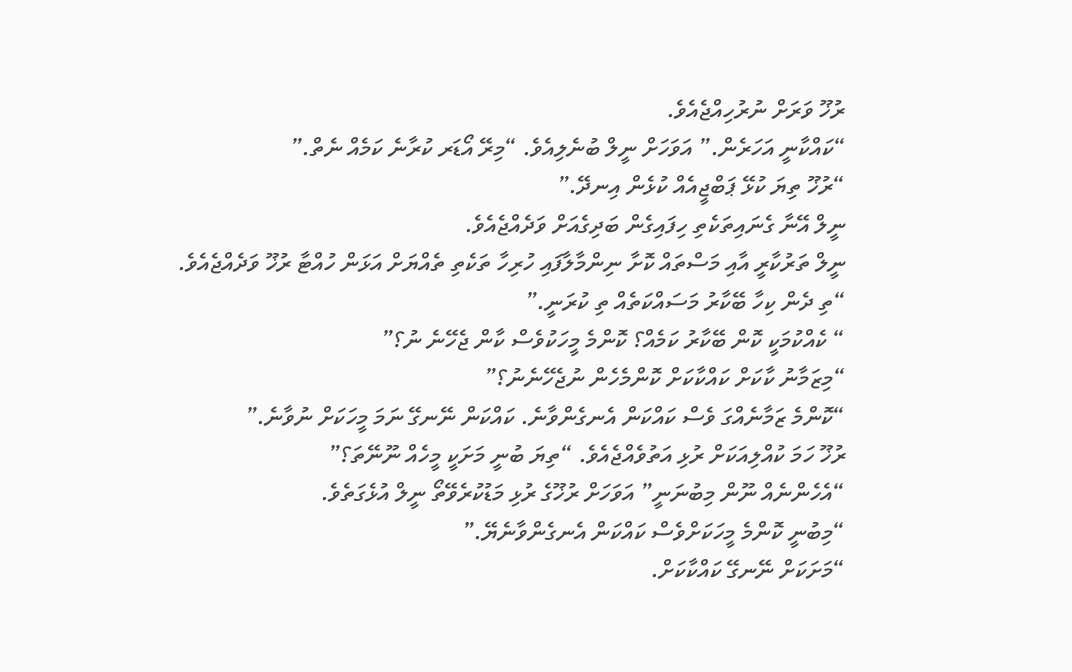ރުޚޫ ވަރަށް ނުރުހިއްޖެއެވެ.
“ކައްކާނީ އަހަރެން.” އަވަހަށް ނީލް ބުނެލިއެވެ. “މިރޭ އޯޑަރ ކުރާނެ ކަމެއް ނެތް.”
“ރުޚޫ ތިޔަ ކުޅޭ ޕަބްޖީއެއް ކުޅެން އިނދޭ.”
ނީލް އޭނާ ގެނައިތަކެތި ހިފައިގެން ބަދިގެއަށް ވަދެއްޖެއެވެ.
ނީލް ތަރުކާރީ އާއި މަސްތައް ކޮށާ ނިންމާލާފައި ހުރިހާ ތަކެތި ތެއްޔަށް އަޅަން ހުއްޓާ ރުޚޫ ވަދެއްޖެއެވެ.
“ތި ދެން ކިހާ ބޭކާރު މަސައްކަތެއް ތި ކުރަނީ.”
“ ކެއްކުމަކީ ކޮން ބޭކާރު ކަމެއް؟ ކޮންމެ މީހަކުވެސް ކާން ޖެހޭނެ ނު؟”
“މިޒަމާނު ކާކަށް ކައްކާކަށް ކޮންމެހެން ނުޖެހޭނެނު؟”
“ކޮންމެ ޒަމާނެއްގަ ވެސް ކައްކަން އެނގެންވާނެ. ކައްކަން ނޭނގޭ ނަމަ މީހަކަށް ނުވާނެ.”
ރުޚޫ ހަމަ ކުއްލިއަކަށް ރުޅި އަތުވެއްޖެއެވެ. “ތިޔަ ބުނީ މަށަކީ މީހެއް ނޫނޭތަ؟”
“އެހެންނެއް ނޫން މިބުނަނީ” އަވަހަށް ރުޚޫގެ ރުޅި މަޑުކުރެވޭތޯ ނީލް އުޅެގަތެވެ.
“މިބުނީ ކޮންމެ މީހަކަށްވެސް ކައްކަން އެނގެންވާނެޔޭ.”
“މަށަކަށް ނޭނގޭ ކައްކާކަށް.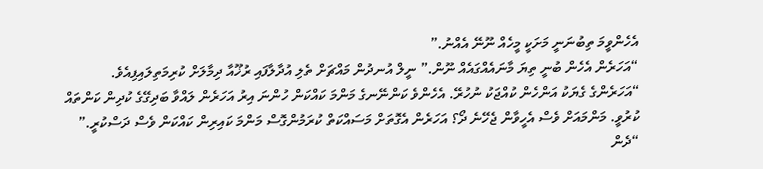އެހެންވީމަ ތިބުނަނީ މަށަކީ މީހެއް ނޫނޭ އެއްނު.”
“އަހަރެން އެހެން ބުނީ ތިޔަ މާނައެއްގައެއް ނޫން.” ނީލް އުނދުން މައްޗަށް ތެލި އުދާލާފައި ރުޚޫއާ ދިމާލަށް ކުރިމަތިލައިފިއެވެ.
“އަހަރެންގެ ގެޔަކު އަންހެން ކުއްޖަކު ނުހުރޭ. އެހެންވެ ކަންނޭނގެ މަންމަ ކައްކަން ހުންނަ އިރު އަހަރެން ލައްވާ ބަދިގޭގެ ކުދިން ކަންތައް ކުރުވީ. މަންމައަށް ވެސް އެހީވާން ޖެހޭނެ ދޯ؟ އަހަރެން އެގޮތަށް މަސައްކަތް ކުރަމުންގޮސް މަންމަ ކައިރިން ކައްކަން ވެސް ދަސްކުރީ.”
“ދެން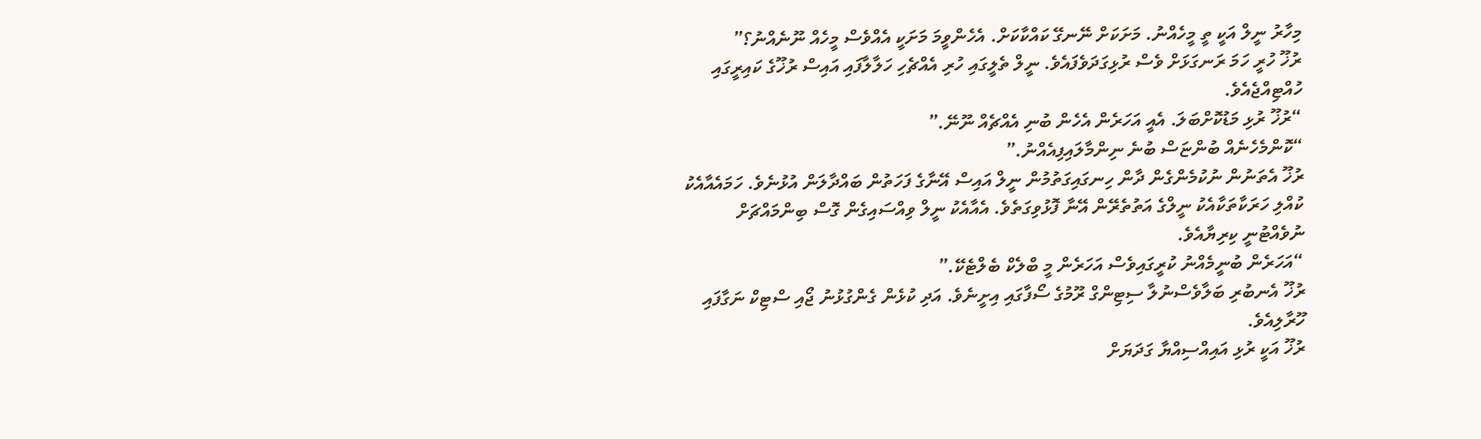މިހާރު ނީލް އަކީ ތީ މީހެއްނު. މަށަކަށް ނޭނގޭ ކައްކާކަށް. އެހެންވީމަ މަށަކީ އެއްވެސް މީހެއް ނޫނެއްނު؟”
ރުޚޫ ހުރީ ހަމަ ރަނގަޅަށް ވެސް ރުޅިގަދަވެފައެވެ. ނީލް ތެލީގައި ހުރި އެއްޗެހި ހަލާލާފައި އައިސް ރުޚޫގެ ކައިރީގައި ހުއްޓިއްޖެއެވެ.
“ރުޚޫ ރުޅި މަޑުކޮށްބަލަ. އެއީ އަހަރެން އެހެން ބުނި އެއްޗެއް ނޫނޭ.”
“ކޮންމެހެނެއް ބުންޏަސް ބުނެ ނިންމާލައިފިއެއްނު.”
ރުޚޫ އެތަނުން ނުކުމެންގެން ދާން ހިނގައިގަތުމުން ނީލް އައިސް އޭނާގެ ފަހަތުން ބައްދާލަން އުޅުނެވެ. ހަމައެއާއެކު ކުއްލި ހަރަކާތަކާއެކު ނީލްގެ އަތުތެރޭން އޭނާ ފޮޅުވިގަތެވެ. އެއާއެކު ނީލް ވިއްސައިގެން ގޮސް ބިންމައްޗަށް ނުވެއްޓުނީ ކިރިޔާއެވެ.
“އަހަރެން ބުނީމެއްނު ކުރީގައިވެސް އަހަރެން މީ ބްލެކް ބެލްޓެކޭ.”
ރުޚޫ އެނބުރި ބަލާވެސްނުލާ ސިޓިންގް ރޫމުގެ ސޯފާގައި އިށީނެވެ. އަދި ކުޅެން ގެންގުޅުނު ޖޯއި ސްޓިކް ނަގާފައި ހޫރާލިއެވެ.
ރުޚޫ އަކީ ރުޅި އައިއްސިއްޔާ ގަދަޔަށް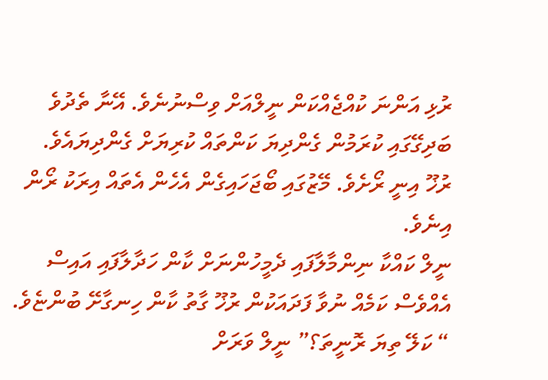ރުޅި އަންނަ ކުއްޖެއްކަން ނީލްއަށް ވިސްނުނެވެ. އޭނާ ތެދުވެ ބަދިގޭގައި ކުރަމުން ގެންދިޔަ ކަންތައް ކުރިޔަށް ގެންދިޔައެވެ.
ރުޚޫ އިނީ ރޯށެވެ. މޭޒުގައި ބޯޖަހައިގެން އެހެން އެތައް އިރަކު ރޯން އިނެވެ.
ނީލް ކައްކާ ނިންމާލާފައި ދެމީހުންނަށް ކާން ހަދާލާފައި އައިސް އެއްވެސް ކަމެއް ނުވާ ފަދައަކުން ރުޚޫ ގާތު ކާން ހިނގާށޭ ބުންޏެވެ.
“ ކަލޭ ތިޔަ ރޮނީތަ؟” ނީލް ވަރަށް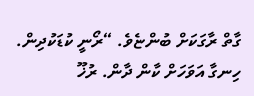ގާތް ރާގަކަށް ބުންޏެވެ. “ރޯނީ ކުޑަކުދިން. ހިނގާ އަވަހަށް ކާން ދާން. ރުޚޫ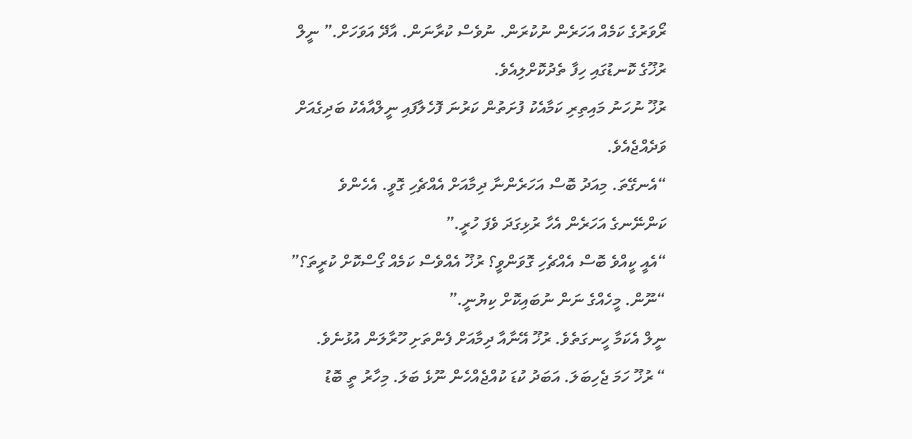ރޯވަރުގެ ކަމެއް އަހަރެން ނުކުރަން. ނުވެސް ކުރާނަން. އާދޭ އަވަހަށް.” ނީލް ރުޚޫގެ ކޮނޑުގައި ހިފާ ތެދުކޮށްލިއެވެ.
ރުޚޫ ނުހަނު މައިތިރި ކަމާއެކު ފުށަތުން ކަރުނަ ފޮހެލާފައި ނީލްއާއެކު ބަދިގެއަށް ވަދެއްޖެއެވެ.
“އެނގޭތަ. މިއަދު ބޮސް އަހަރެންނާ ދިމާއަށް އެއްޗެހި ގޮވީ. އެހެންވެ ކަންނޭނގެ އަހަރެން އެހާ ރުޅިގަދަ ވެފަ ހުރީ.”
“އެއީ ކީއްވެ ބޮސް އެއްޗެހި ގޮވަންވީ؟ ރުޚޫ އެއްވެސް ކަމެއް ގޯސްކޮށް ކުރީތަ؟”
“ނޫން. މީހެއްގެ ނަން ނުބައިކޮށް ކިޔުނީ.”
ނީލް އެކަމާ ހީނގަތެވެ. ރުޚޫ އޭނާއާ ދިމާއަށް ފެންތަށި ހޫރާލަން އުޅުނެވެ.
“ ރުޚޫ ހަމަ ޖެހިބަލަ. އަބަދު ކުޑަ ކުއްޖެއްހެން ނޫޅެ ބަލަ. މިހާރު ތީ ބޮޑު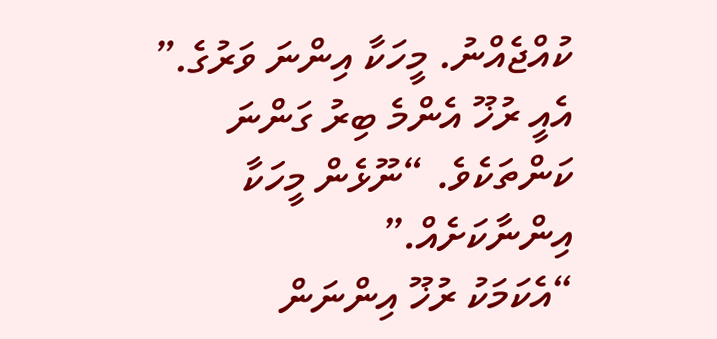ކުއްޖެއްނު. މީހަކާ އިންނަ ވަރުގެ.”
އެއީ ރުޚޫ އެންމެ ބިރު ގަންނަ ކަންތަކެވެ. “ނޫޅެން މީހަކާ އިންނާކަށެއް.”
“އެކަމަކު ރުޚޫ އިންނަން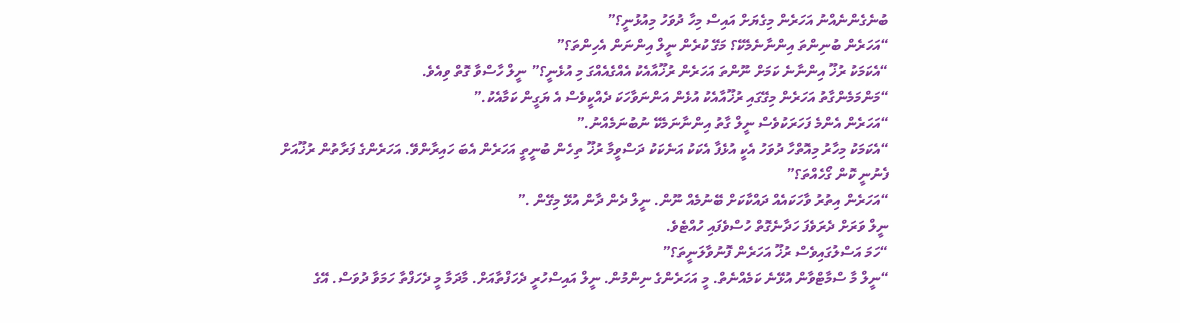ބުނެގެންނެއްނު އަހަރެން މިގެޔަށް އައިސް މިހާ ދުވަހު މިއުޅުނީ؟”
“އަހަރެން ބުނިންތަ އިންނާނެމެކޭ؟ މަގޭ ކުރެން ނީލް އިންނަން އެހިންތަ؟”
“އެކަމަކު ރުޚޫ އިންނާނެ ކަމަށް ނޫންތަ އަހަރެން ރުޚޫއާއެކު އެއްގެއެއްގަ މި އުޅެނީ؟” ނީލް ހާސްވާ ގޮތް ވިއެވެ.
“މަންމަމެންގާތު އަހަރެން މިގޭގައި ރުޚޫއާއެކު އުޅެން އަންނަވާހަކަ ދެއްކީވެސް އެ ޔަގީން ކަމާއެކު.”
“އަހަރެން އެންމެ ފަހަރަކުވެސް ނީލް ގާތު އިންނާނަމެކޭ ނުބުނަމެއްނު.”
“އެކަމަކު މިހާރު މިއޮތްހާ ދުވަހު އެކީ އުޅެފާ އެކަކު އަނެކަކު ދަސްވީމާ ރުޚޫ ތިހެން ބުނީތީ އަހަރެން އެބަ ހައިރާންވޭ. އަހަރެންގެ ފަރާތުން ރުޚޫއަށް ފެނުނީ ކޮން ގޯހެއްތަ؟”
“އަހަރެން އިތުރު ވާހަކައެއް ދައްކާކަށް ބޭނުމެއް ނޫން. ނީލް ދެން ދާން އުޅޭ މިގޭން .”
ނީލް ވަރަށް ދެރަވެފަ ހަދާނެގޮތް ހުސްވެފައި ހުއްޓެވެ.
“ހަމަ އަސްލުގައިވެސް ރުޚޫ އަހަރެން ފޮނުވާލަނީތަ؟”
“ނީލް މާ ސްމާޓްވާން އުޅޭނެ ކަމެއްނެތް. މީ އަހަރެންގެ ނިންމުން. ނީލް އައިސްހުރީ ދެހަފްތާއަށް. މާދަމާ މީ ދެހަފްތާ ހަމަވާ ދުވަސް. އޭގެ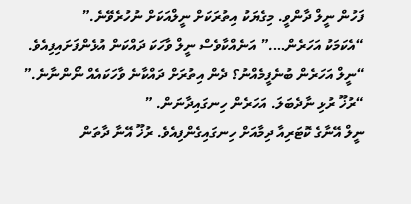ފަހުން ނީލް ދާންވީ. މިގެޔަކު އިތުރަކަށް ނީލްއަކަށް ނުހުރެވޭނެ.”
“އެކަމަކު އަހަރެން….” އަނެއްކާވެސް ނީލް ވާހަކަ ދައްކަން އުޅެންފަށައިފިއެވެ.
“ނީލް އަހަރެން ބުނެފީމެއްނު؟ ދެން އިތުރަށް ދައްކާނެ ވާހަކައެއް ނޯންނާނެ.”
“ރުޚޫ ރުޅި ނާދެބަލަ. އަހަރެން ހިނގައިދާނަން. ”
ނީލް އޭނާގެ ކޮޓަރިއާ ދިމާއަށް ހިނގައިގެންފިއެވެ. ރުޚޫ އޭނާ ދާތަން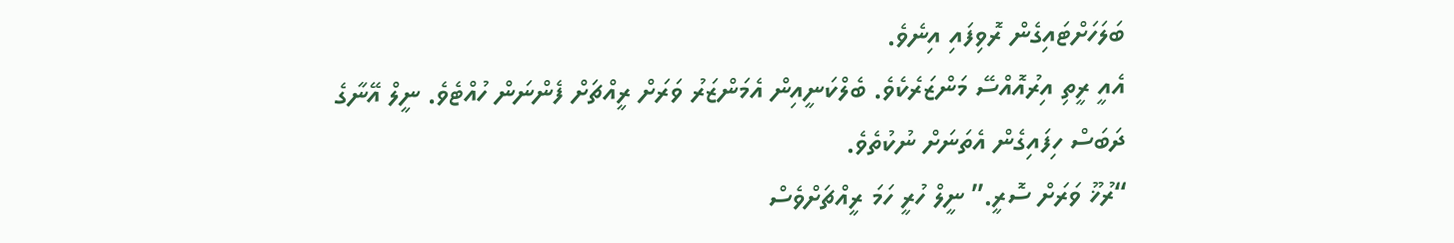ބަލަހަށްޓައިގެން ރޮވިފައި އިނެވެ.
އެއީ ރީތި އިރުއޮއްސޭ މަންޒަރެކެވެ. ބެލްކަނީއިން އެމަންޒަރު ވަރަށް ރީއްޗަށް ފެންނަން ހުއްޓެވެ. ނީލް އޭނާގެ ދަބަސް ހިފައިގެން އެތަނަށް ނުކުތެވެ.
“ރުޚޫ ވަރަށް ސޮރީ.” ނީލް ހުރީ ހަމަ ރީއްޗަށްވެސް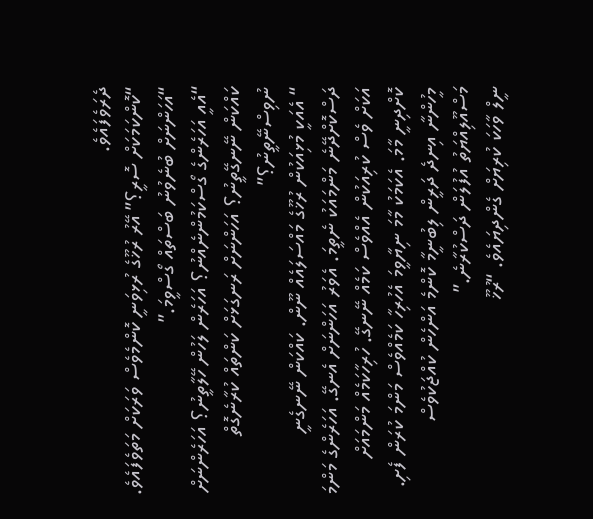ދެރަވެފައެވެ.
“ކޮންކަމަކަށް ސޮރީ؟” އޭރު ރުޚޫގެ ރުޅިވަނީ ކޮންމެވެސް ވަރަކަށް މަތަވެފައެވެ.
“އަހަންނަށް ބުނެވުނު ބަސްތައް ގޯސްވީމަ.”
“އެއީ އަހަރެންގެ ގޯސްކަމުންނެއްނު؟ އަހަރެން ލަހުން ހޭލާތީނު؟ އަހަރެންނަށް ކައްކަން ނޭނގޭތީނު؟ އަހަންނަށް ރަނގަޅަށް ކަންތައް ކުރާނެގޮތް ނުވިސްނޭތީނު؟”
“ އެއަކީ މުޅިއަކުން ރުޚޫގެ މައްސަލައެއް ނޫން. ކައްކަން ނޭނގެނީ ދަސްކޮށްދޭނެ މަންމައަކު ނެތީމަ. އެވަރު އަހަންނަށް އެނގޭ. އަހަރެންގެ މަންމަ އަކަށް ވެސް ކުރިއަކުން އެއްވެސް ކަމެއް ނޭނގޭ. ހުރިހާކަމެއް މަންމައަށް ކޮށްދިނީ މާމަ. އެކަމަކު މާމަ ނިޔާވީމަ އެހުރިހާ ކަމެއްވެސް މަންމަ ކުރަން ފެށި. މީހުންނާ އިނދެ ދަރީން ލިބުނީމާ ކޮންމެ އަންހެން ކުއްޖަކުވެސް މަސްއޫލިއްޔަތު އުފުލަން ދަސްކުރާނެ.”
ނީލް ވާހަކަ ކުރިޔަށް ގެންދިޔައެވެ. “ރުޚޫ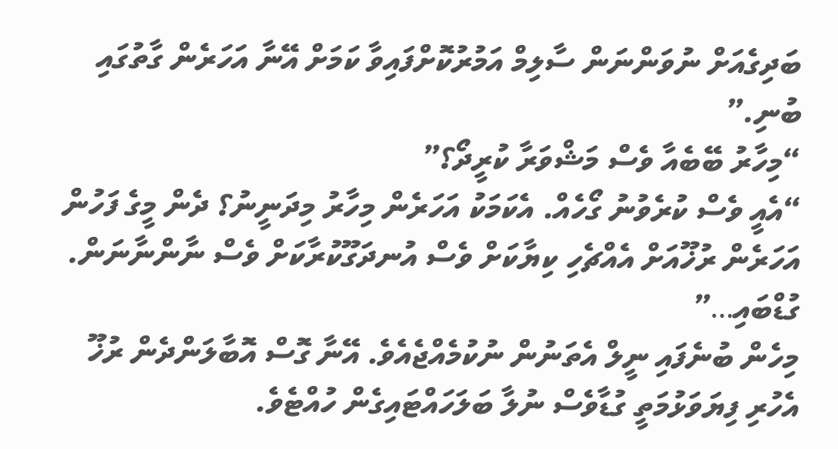ބަދިގެއަށް ނުވަންނަން ސާލިމް އަމުރުކޮށްފައިވާ ކަމަށް އޭނާ އަހަރެން ގާތުގައި ބުނި.”
“މިހާރު ބޭބެއާ ވެސް މަޝްވަރާ ކުރީދޯ؟”
“އެއީ ވެސް ކުރެވުނު ގޯހެއް. އެކަމަކު އަހަރެން މިހާރު މިދަނީނު؟ ދެން މީގެ ފަހުން އަހަރެން ރުޚޫއަށް އެއްޗެހި ކިޔާކަށް ވެސް އުނދަގޫކުރާކަށް ވެސް ނާންނާނަން.
ގުޑްބައި…”
މިހެން ބުނެފައި ނީލް އެތަނުން ނުކުމެއްޖެއެވެ. އޭނާ ގޮސް އޮބާލަންދެން ރުޚޫ އެހުރި ފިޔަވަޅުމަތީ ގުޑާވެސް ނުލާ ބަލަހައްޓައިގެން ހުއްޓެވެ.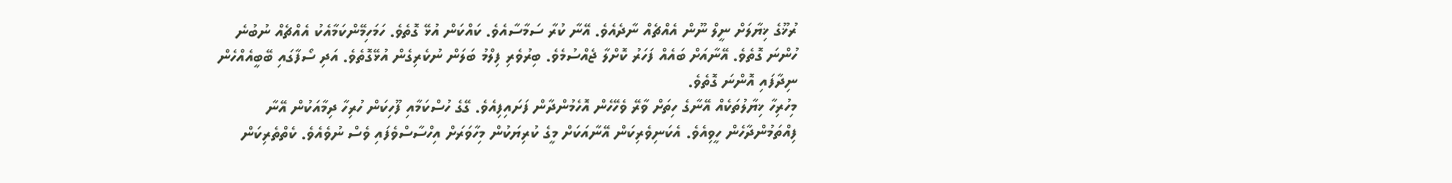ރުޚޫގެ ޚިޔާލަށް ނީލް ނޫން އެއްޗެއް ނާދެއެވެ. އޭނާ ކުރާ ސަމާސާއެވެ. ކައްކަން އުޅޭ ގޮތެވެ. ހަމަހިމޭންކަމާއެކު އެއްޗެއް ނުބުނެ ހުންނަ ގޮތެވެ. އޭނާއަށް ބައެއް ފަހަރު ކޮށްލާ ޖެއްސުމެވެ. ބިރުވެރި ފިލްމު ބަލަން ނުކެރިގެން އުޅޭގޮތެވެ. އަދި ސޯފާގައި ބޭބީއެއްހެން ނިދާފައި އޮންނަ ގޮތެވެ.
މިހުރިހާ ޚިޔާލުތަކެއް އޭނާގެ ހިތަށް ވާރޭ ވެހޭހެން އޮހެމުންދާން ފަށައިފިއެވެ. ގޭގެ ހުސްކަމާއި ފޫހިކަން ހުރިހާ ދިމާއަކުން އޭނާ ފިއްތަމުންދާހެން ހީވިއެވެ. އެކަނިވެރިކަން އޭނާއަކަށް މީގެ ކުރިޔަކުން މިހާވަރަށް އިހްސާސްވެފައި ވެސް ނުވެއެވެ. ކެތްތެރިކަން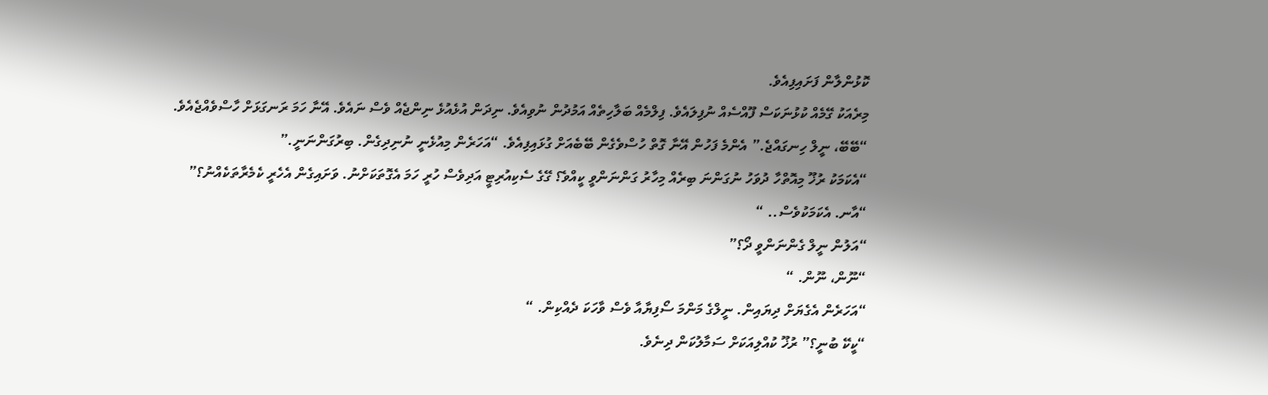ކޮޅުންލާން ފަށައިފިއެވެ.
މިރެއަކު ގޭމެއް ކުޅުނަކަސް ފޫއްސެއް ނުފިލައެވެ. ފިލްމެއް ބަލާހިތެއް އަމުދުން ނުވިއެވެ. ނިދަން އުޅެއުޅެ ނިންޖެއް ވެސް ނައެވެ. އޭނާ ހަމަ ރަނގަޅަށް ހާސްވެއްޖެއެވެ.
“ބޭބޭ، ނީލް ހިނގައްޖެ.” އެންމެ ފަހުން އޭނާ ގޮތް ހުސްވެގެން ބޭބެއަށް ގުޅައިފިއެވެ. “އަހަރެން މިއުޅެނީ ނުނިދިގެން. ބިރުގަންނަނީ.”
“އެކަމަކު ރުޚޫ މިއޮތްހާ ދުވަހު ނުގަންނަ ބިރެއް މިހާރު ގަންނަންވީ ކީއްވެ؟ ގޭގެ ސެކިއުރިޓީ އަދިވެސް ހުރީ ހަމަ އެގޮތަކަށްނު. ވަށައިގެން އެހެރީ ކެމެރާތަކެއްނު؟”
“އާނ. އެކަމަކުވެސް.. “
“އަލުން ނީލް ގެންނަންވީ ދޯ؟”
“ނޫން، ނޫން. “
“އަހަރެން އެގެޔަށް ދިޔައިން. ނީލްގެ މަންމަ ސޯފިޔާއާ ވެސް ވާހަކަ ދެއްކިން. “
“ކީކޭ ބުނީ؟” ރުޚޫ ކުއްލިއަކަށް ސަމާލުކަން ދިނެވެ.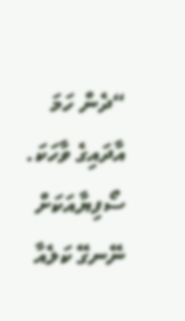“ދެން ހަމަ އާދައިގެ ވާހަކަ. ސޯފިޔާއަކަށް ނޭނގޭ ކަލެއާ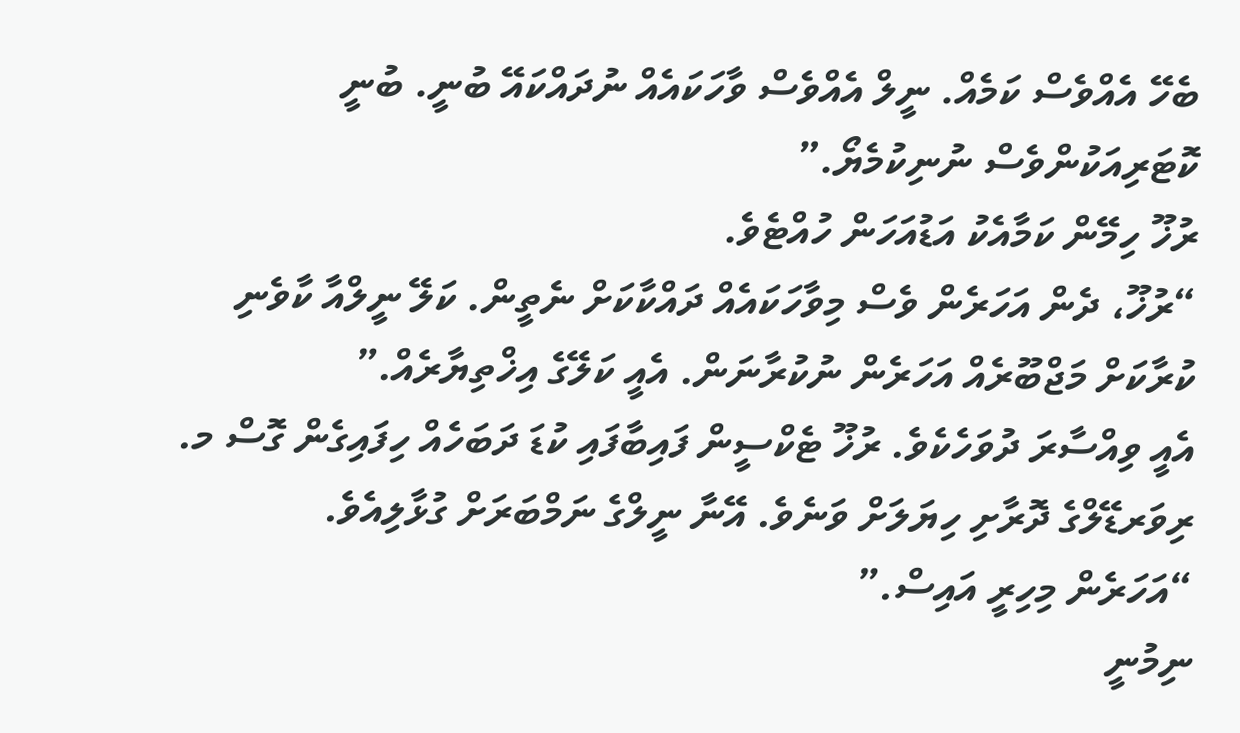ބެހޭ އެއްވެސް ކަމެއް. ނީލް އެއްވެސް ވާހަކައެއް ނުދައްކައޭ ބުނީ. ބުނީ ކޮޓަރިއަކުންވެސް ނުނިކުމެޔޯ.”
ރުޚޫ ހިމޭން ކަމާއެކު އަޑުއަހަން ހުއްޓެވެ.
“ރުޚޫ، ދެން އަހަރެން ވެސް މިވާހަކައެއް ދައްކާކަށް ނެތީން. ކަލޭ ނީލްއާ ކާވެނި ކުރާކަށް މަޖްބޫރެއް އަހަރެން ނުކުރާނަން. އެއީ ކަލޭގެ އިޚްތިޔާރެއް.”
އެއީ ވިއްސާރަ ދުވަހެކެވެ. ރުޚޫ ޓެކްސީން ފައިބާފައި ކުޑަ ދަބަހެއް ހިފައިގެން ގޮސް މ. ރިވަރޑޭލްގެ ދޮރާށި ހިޔަލަށް ވަނެވެ. އޭނާ ނީލްގެ ނަމްބަރަށް ގުޅާލިއެވެ.
“އަހަރެން މިހިރީ އައިސް.”
ނިމުނީ